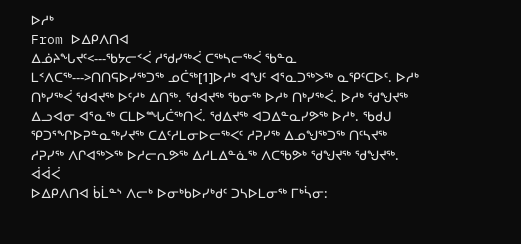ᐅᓱᒃ
From ᐅᐃᑭᐱᑎᐊ
ᐃᓅᔨᖓᔪᑦ<---ᖃᔭᓕᑉᐹ ᓱᖁᓯᖅᐹ ᑕᖅᓴᓕᖅᐹ ᖃᓐᓇ ᒪᑉᐱᑕᖅ--->ᑎᑎᕋᐅᓯᖅᑐᖅ ᓄᑖᖅ[1]ᐅᓱᒃ ᐊᖑᑦ ᐊᕐᓇᑐᖅᐳᖅ ᓇᕿᑦᑕᐅᑦ. ᐅᓱᒃ ᑎᒃᓯᖅᐹ ᖁᐊᔪᖅ ᐅᑦᓱᒃ ᐃᑎᖅ. ᖁᐊᔪᖅ ᖃᓂᖅ ᐅᓱᒃ ᑎᒃᓯᖅᐹ. ᐅᓱᒃ ᖁᖑᔪᖅ ᐃᓗᐊᓂ ᐊᕐᓇᖅ ᑕᒪᐅᙵᑖᖅᑎᐹ. ᖁᐃᔪᖅ ᐊᑐᐃᓐᓇᓯᕗᖅ ᐅᓱᒃ. ᖃᑯᒍ ᕿᑐᕐᖏᐅᕈᓐᓇᖅᓯᔪᖅ ᑕᐃᑦᓱᒪᓂᐅᓕᖅᐸᑦ ᓱᕈᓯᖅ ᐃᓄᖑᖅᑐᖅ ᑎᑦᓴᔪᖅ ᓱᕈᓯᖅ ᐱᒋᐊᖅᐳᖅ ᐅᓱᓕᕆᕗᖅ ᐃᓱᒪᐃᓐᓈᖅ ᐱᑕᖃᕗᒃ ᖁᖑᔪᖅ ᖁᖑᔪᖅ. ᐋᐋᐹ
ᐅᐃᑭᐱᑎᐊ ᑳᒫᓐᔅ ᐱᓕᒃ ᐅᓂᒃᑲᐅᓯᒃᑯᑦ ᑐᓴᐅᒪᓂᖅ ᒥᒃᓵᓂ: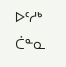ᐅᑦᓱᒃ
ᑖᓐᓇ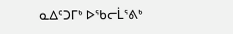ᓇᐃᑦᑐᒥᒃ ᐅᖃᓕᒫᕐᕕᒃ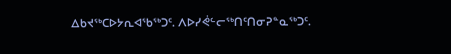ᐃᑲᔪᖅᑕᐅᔭᕆᐊᖃᖅᑐᑦ. ᐱᐅᓯᕚᓪᓕᖅᑎᑦᑎᓂᕈᓐᓇᖅᑐᑦ.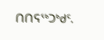ᑎᑎᕋᖅᑐᒃᑯᑦ.